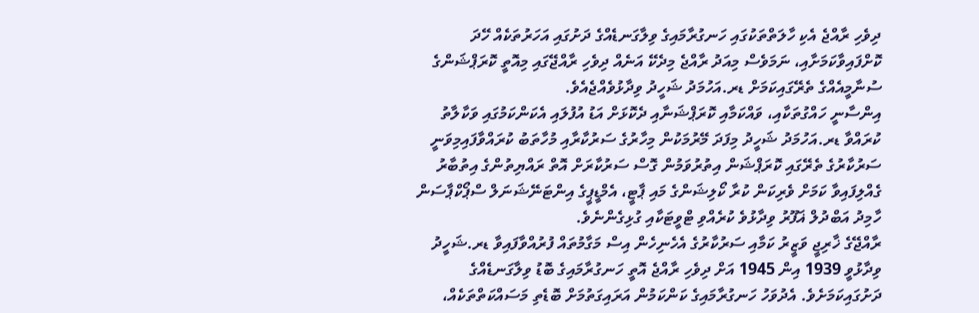ދިވެހި ރާއްޖެ އެކި ހާލަތްތަކުގައި ހަނގުރާމައިގެ ވިލާގަނޑެއްގެ ދަށުގައި އަހަރުތަކެއް ހޭދަ ކޮށްފައިވާކަމަށާއި، ނަމަވެސް މިއަދު ރާއްޖެ މިދެކޭ އަނެއް ދިވެހި ރާއްޖޭގައި މިއޮތީ ކޮރަޕްޝަންގެ ސުނާމީއެއްގެ ތެރޭގައިކަމަށް ޑރ.އަހުމަދު ޝަހީދު ވިދާޅުވެއްޖެއެވެ.
އިންސާނީ ހައްގުތަކާއި، ވައްކަމާއި ކޮރަޕްޝަނާއި ދެކޮޅަށް އަޑު އުފުލައި އެކަންކަމުގައި ވަކާލާތު ކުރައްވާ ޑރ.އަހުމަދު ޝަހީދު މިފަދަ މޭރުމަކުން މިހާރުގެ ސަރުކާރާއި މުހާތަބު ކުރައްވާފައިމިވަނީ ސަރުކާރުގެ ތެރޭގައި ކޮރަޕްޝަން އިތުރުވަމުން ގޮސް ސަރުކާރަށް އޮތް ރައްޔިތުންގެ އިތުބާރު ގެއްލިފައިވާ ކަމަށް ވެރިކަން ކުރާ ކޯލިޝަންގެ މައި ޕާޓީ، އެމްޑީޕީގެ އިންޓަނޭޝަނަލް ސްޕޯކްޕާސަން ހާމިދު އަބްދުލް ޣަފޫރު ވިދާޅުވެ ކުރެއްވި ޓްވީޓަކާއި ގުޅިގެންނެވެ.
ރާއްޖޭގެ ޚާރިޖީ ވަޒީރު ކަމާއި ސަރުކާރުގެ އެހެނިހެން އިސް މަގާމުތައް ފުރުއްވާފައިވާ ޑރ.ޝަހީދު ވިދާޅުވީ 1939 އިން 1945 އަށް ދިވެހި ރާއްޖެ އޮތީ ހަނގުރާމައިގެ ބޮޑު ވިލާގަނޑެއްގެ ދަށުގައިކަމަށެވެ. އެދުވަހު ހަނގުރާމައިގެ ކަންކަމުން އަރައިގަތުމަށް ބޮޑެތި މަސައްކަތްތަކެއް،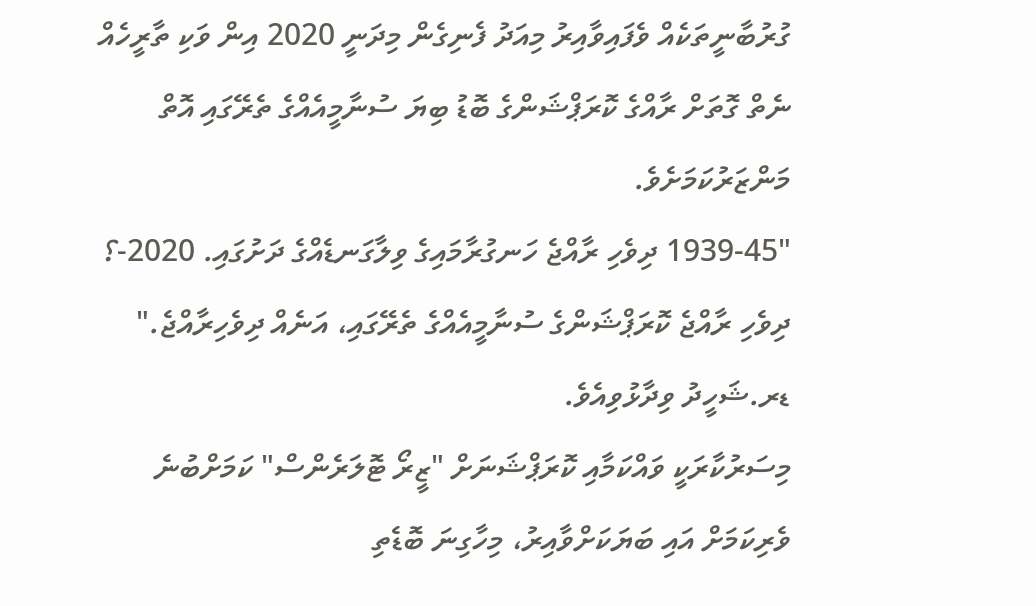ގުރުބާނީތަކެއް ވެފައިވާއިރު މިއަދު ފެނިގެން މިދަނީ 2020 އިން ވަކި ތާރީހެއް ނެތް ގޮތަށް ރާއްގެ ކޮރަޕްޝަންގެ ބޮޑު ބިޔަ ސުނާމީއެއްގެ ތެރޭގައި އޮތް މަންޒަރުކަމަށެވެ.
"1939-45 ދިވެހި ރާއްޖެ ހަނގުރާމައިގެ ވިލާގަނޑެއްގެ ދަށުގައި. 2020-؟ ދިވެހި ރާއްޖެ ކޮރަޕްޝަންގެ ސުނާމީއެއްގެ ތެރޭގައި، އަނެއް ދިވެހިރާއްޖެ." ޑރ.ޝަހީދު ވިދާޅުވިއެވެ.
މިސަރުކާރަކީ ވައްކަމާއި ކޮރަޕްޝަނަށް "ޒީރޯ ޓޮލަރެންސް" ކަމަށްބުނެ ވެރިކަމަށް އައި ބަޔަކަށްވާއިރު، މިހާގިނަ ބޮޑެތި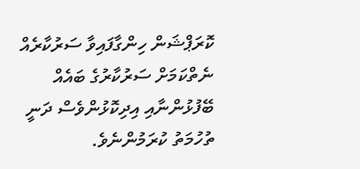ކޮރަޕްޝަން ހިންގާފައިވާ ސަރުކާރެއް ނެތްކަމަށް ސަރުކާރުގެ ބައެއް ބޭފުޅުންނާއި އިދިކޮޅުންވެސް ދަނީ ތުހުމަތު ކުރަމުންނެވެ.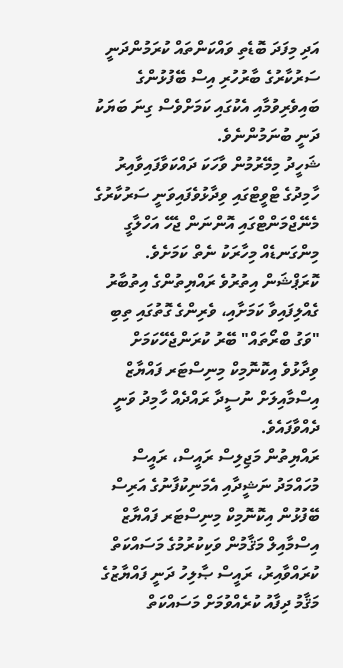އަދި މިފަދަ ބޮޑެތި ވައްކަންތައް ކުރަމުންދަނީ ސަރުކާރުގެ ބާރުހުރި އިސް ބޭފުޅުންގެ ބައިވެރިވުމާއި އެކުގައި ކަމަށްވެސް ގިނަ ބަޔަކު ދަނީ ބުނަމުންނެވެ.
ޝަހީދު މިމޭރުމުން ވާހަކަ ދައްކަވާފައިވާއިރު ހާމިދުގެ ޓްވީޓްގައި ވިދާޅުވެފައިވަނީ ސަރުކާރުގެ މެނޭޖްމަންޓްގައި އޮންނަން ޖެހޭ އަހްލާގީ މިންގަނޑެއް މިހާރަކު ނެތް ކަމަށެވެ. ކޮރަޕްޝަން އިތުރުވެ ރައްޔިތުންގެ އިތުބާރު ގެއްލިފައިވާ ކަމަށާއި، ވެރިންގެ ގޮތުގައި ތިބި "ވަގު ބްރޯތައް" ބޭރު ކުރަންޖެހޭކަމަށް ވިދާޅުވެ އިކޮނޮމިކް މިނިސްޓަރ ފައްޔާޒް އިސްމާއިލަށް ނުސީދާ ރައްދެއް ހާމިދު ވަނީ ދެއްވާފައެވެ.
ރައްޔިތުން މަޖިލިސް ރައީސް، ރައީސް މުހައްމަދު ނަޝީދާއި އެމަނިކުފާނުގެ އަރިސް ބޭފުޅުން އިކޮނޮމިކް މިނިސްޓަރ ފައްޔާޒް އިސްމާއިލް މަޤާމުން ވަކިކުރުމުގެ މަސައްކަތް ކުރައްވާއިރު، ރައީސް ޞާލިހު ދަނީ ފައްޔާޒުގެ މަޤާމު ދިފާއު ކުރެއްވުމަށް މަސައްކަތް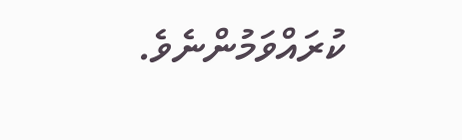ކުރައްވަމުންނެވެ.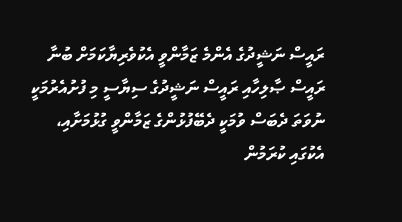ރައީސް ނަޝީދުގެ އެންމެ ޒަމާންވީ އެކުވެރިޔާކަމަށް ބުނާ ރައީސް ޞާލިހާއި ރައީސް ނަޝީދުގެ ސިޔާސީ މި ފުށުއެރުމަކީ ނުވަތަ ދެބަސް ވުމަކީ ދެބޭފުޅުންގެ ޒަމާންވީ ގުޅުމަށާއި، އެކުގައި ކުރަމުން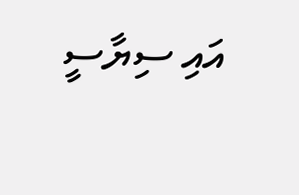އައި ސިޔާސީ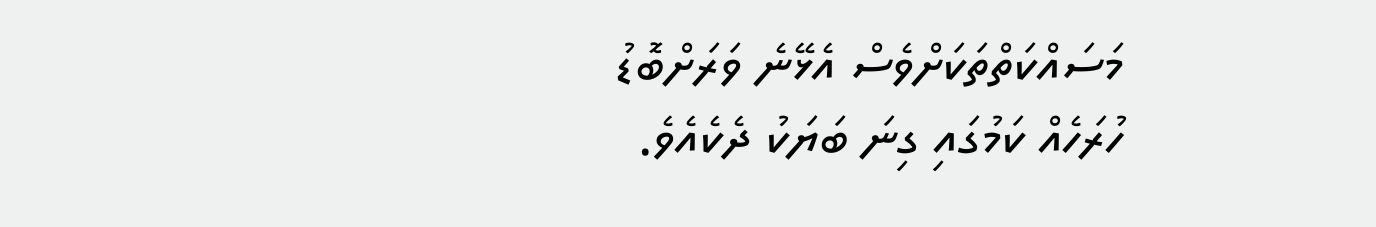މަސައްކަތްތަކަށްވެސް އެޅޭނެ ވަރަށްބޮޑު ހުރަހެއް ކަމުގައި ގިނަ ބަޔަކު ދެކެއެވެ.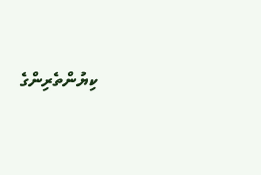ކިޔުންތެރިންގެ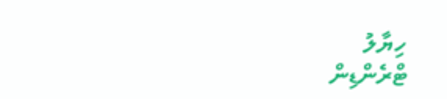ހިޔާލު
ޓްރެންޑިން